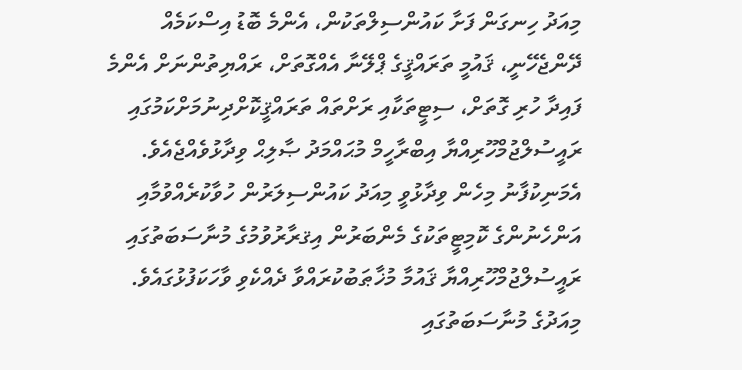މިއަދު ހިނގަން ފަށާ ކައުންސިލްތަކުން، އެންމެ ބޮޑު އިސްކަމެއް ދޭންޖެހޭނީ، ޤައުމީ ތަރައްޤީގެ ޕްލޭނާ އެއްގޮތަށް، ރައްޔިތުންނަށް އެންމެ ފައިދާ ހުރި ގޮތަށް، ސިޓީތަކާއި ރަށްތައް ތަރައްޤީކޮށްދިނުމަށްކަމުގައި ރައީސުލްޖުމްހޫރިއްޔާ އިބްރާހީމް މުޙައްމަދު ޞާލިޙް ވިދާޅުވެއްޖެއެވެ. އެމަނިކުފާނު މިހެން ވިދާޅުވީ މިއަދު ކައުންސިލަރުން ހުވާކުރެއްވުމާއި އަންހެނުންގެ ކޮމިޓީތަކުގެ މެންބަރުން އިޤރާރުވުމުގެ މުނާސަބަތުގައި ރައީސުލްޖުމްހޫރިއްޔާ ޤައުމާ މުޚާޠަބުކުރައްވާ ދެއްކެވި ވާހަކަފުޅުގައެވެ.
މިއަދުގެ މުނާސަބަތުގައި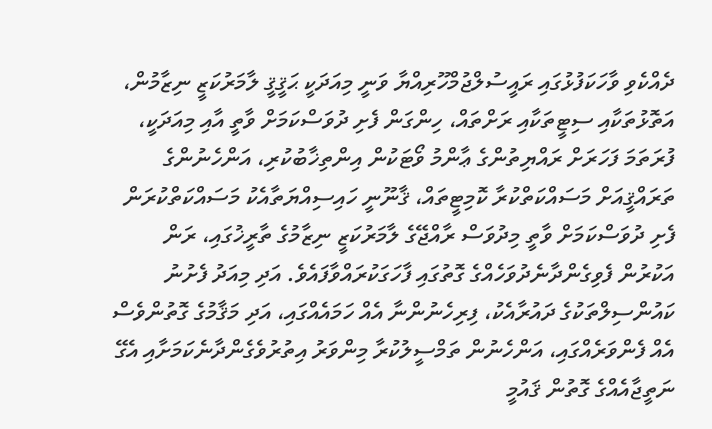ދެއްކެވި ވާހަކަފުޅުގައި ރައީސުލްޖުމްހޫރިއްޔާ ވަނީ މިއަދަކީ ޙަޤީޤީ ލާމަރުކަޒީ ނިޒާމުން، އަތޮޅުތަކާއި ސިޓީތަކާއި ރަށްތައް، ހިންގަން ފެށި ދުވަސްކަމަށް ވާތީ އާއި މިއަދަކީ، ފުރަތަމަ ފަހަރަށް ރައްޔިތުންގެ ޢާންމު ވޯޓަކުން އިންތިޚާބުކުރި، އަންހެނުންގެ ތަރައްޤީއަށް މަސައްކަތްކުރާ ކޮމިޓީތައް، ޤާނޫނީ ހައިސިއްޔަތާއެކު މަސައްކަތްކުރަން ފެށި ދުވަސްކަމަށް ވާތީ މިދުވަސް ރާއްޖޭގެ ލާމަރުކަޒީ ނިޒާމުގެ ތާރީޚުގައި، ރަން އަކުރުން ފެވިގެންދާނެދުވަހެއްގެ ގޮތުގައި ފާހަގަކުރައްވާފައެވެ. އަދި މިއަދު ފެށުނު ކައުންސިލްތަކުގެ ދައުރާއެކު، ފިރިހެނުންނާ އެއް ހަމައެއްގައި، އަދި މަޤާމުގެ ގޮތުންވެސް އެއް ފެންވަރެއްގައި، އަންހެނުން ތަމްސީލުކުރާ މިންވަރު އިތުރުވެގެންދާނެކަމަށާއި އެގޭ ނަތީޖާއެއްގެ ގޮތުން ޤައުމީ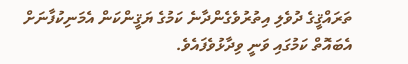ތަރައްޤީގެ ދުވެލި އިތުރުވެގެންދާނެ ކަމުގެ ޔަޤީންކަން އެމަނިކުފާނަށް އެބައޮތް ކަމުގައި ވަނީ ވިދާޅުވެފައެވެ.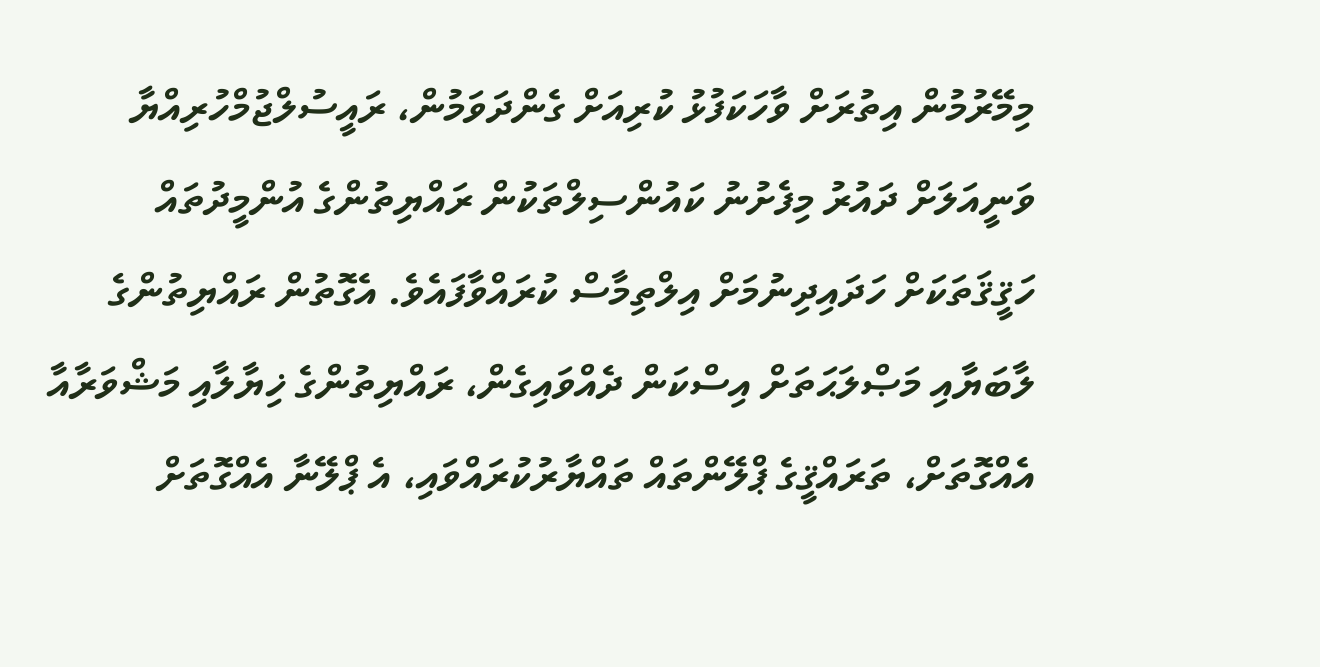މިމޭރުމުން އިތުރަށް ވާހަކަފުޅު ކުރިއަށް ގެންދަވަމުން، ރައީސުލްޖުމްހުރިއްޔާ ވަނީއަލަށް ދައުރު މިފެށުނު ކައުންސިލްތަކުން ރައްޔިތުންގެ އުންމީދުތައް ހަޤީޤަތަކަށް ހަދައިދިނުމަށް އިލްތިމާސް ކުރައްވާފައެވެ. އެގޮތުން ރައްޔިތުންގެ ލާބަޔާއި މަޞްލަޙަތަށް އިސްކަން ދެއްވައިގެން، ރައްޔިތުންގެ ޚިޔާލާއި މަޝްވަރާއާ އެއްގޮތަށް، ތަރައްޤީގެ ޕްލޭންތައް ތައްޔާރުކުރައްވައި، އެ ޕްލޭނާ އެއްގޮތަށް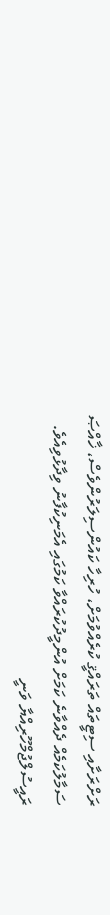ރަށްރަށާއި ސިޓީތައް ތަރައްޤީ ކުރެއްވުމަށް، ހުރިހާ ކައުންސިލަރުންވެސް، ޚާއްޞަ ސަމާލުކަމެއް ދެއްވާނެ ކަމަށް އުންމީދުކުރައްވާ ކަމުގައި އެމަނިކުފާނު ވިދާޅުވިއެވެ.
ރައީސުލްޖުމްހޫރިއްޔާ ވަނީ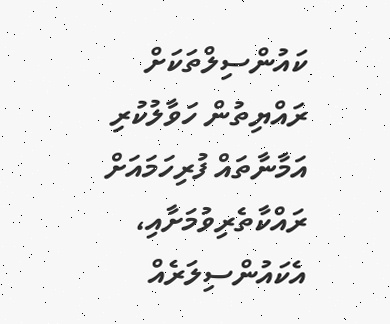ކައުންސިލްތަކަށް ރައްޔިތުން ހަވާލުކުރި އަމާނާތައް ފުރިހަމައަށް ރައްކާތެރިވުމަށާއި، އެކައުންސިލަރެއް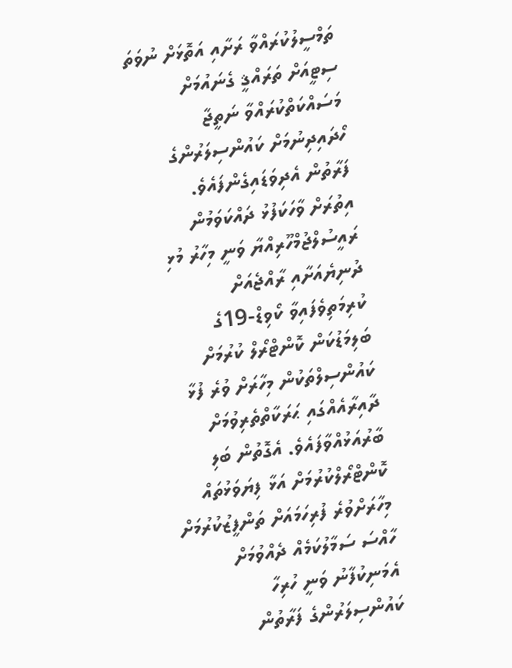ތަމްސީލުކުރައްވާ ރަށާއި އަތޮޅަށް ނުވަތަ ސިޓީއަށް ތަރައްޤީ ގެނައުމަށް މަސައްކަތްކުރައްވާ ނަތީޖާ ހޯދައިދިނުމަށް ކައުންސިލަރުންގެ ފަރާތުން އެދިވަޑައިގެންފައެވެ.
އިތުރަށް ވާހަކަފުޅު ދައްކަވަމުން ރައީސުލްޖުމްހޫރިއްޔާ ވަނީ މިހާރު މުޅި ދުނިޔެއަށާއި ރާއްޖެއަށް ކުރިމަތިވެފައިވާ ކޯވިޑް-19ގެ ބަލިމަޑުކަން ކޮންޓްރޯލް ކުރުމަށް ކައުންސިލްތަކުން މިހާރަށް ވުރެ ފުޅާ ދާއިރާއެއްގައި ޙަރަކާތްތެރިވުމަށް ބާރުއަޅުއްވާފައެވެ. އެގޮތުން ބަލި ކޮންޓްރޯލްކުރުމަށް އަޅާ ފިޔަވަޅުތައް މިހާރަށްވުރެ ފުރިހަމައަށް ތަންފީޒުކުރުމަށް ހާއްސަ ސަމާލުކަމެއް ދެއްވުމަށް އެމަނިކުފާނު ވަނީ ހުރިހާ ކައުންސިލަރުންގެ ފަރާތުން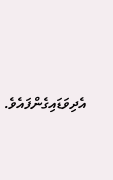އެދިވަޑައިގެންފައެވެ.